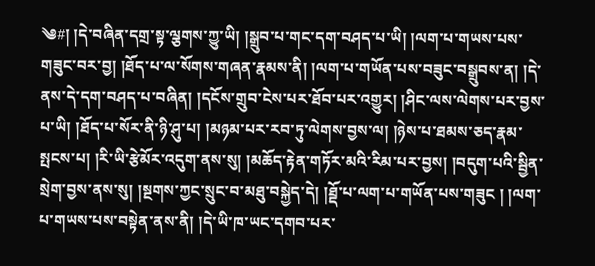༄#། །དེ་བཞིན་དགྲ་སྟ་ལྕགས་ཀྱུ་ཡི། །སྒྲུབ་པ་གང་དག་བཤད་པ་ཡི། །ལག་པ་གཡས་པས་གཟུང་བར་བྱ། །ཐོད་པ་ལ་སོགས་གཞན་རྣམས་ནི། །ལག་པ་གཡོན་པས་བཟུང་བསྒྲུབས་ན། །དེ་ནས་དེ་དག་བཤད་པ་བཞིན། །དངོས་གྲུབ་ངེས་པར་ཐོབ་པར་འགྱུར། །ཤིང་ལས་ལེགས་པར་བྱས་པ་ཡི། །ཐོད་པ་སོར་ནི་ཉི་ཤུ་པ། །མཉམ་པར་རབ་ཏུ་ལེགས་བྱས་ལ། །ཉེས་པ་ཐམས་ཅད་རྣམ་སྤངས་པ། །རི་ཡི་རྩེམོར་འདུག་ནས་སུ། །མཆོད་རྟེན་གཏོར་མའི་རིམ་པར་བྱས། །བདུག་པའི་སྦྱིན་སྲེག་བྱས་ནས་སུ། །སྔགས་ཀྱང་སྲུང་བ་མཐུ་བསྐྱེད་དེ། །ཐྡོ་པ་ལག་པ་གཡོན་པས་གཟུང ། །ལག་པ་གཡས་པས་བསྟེན་ནས་ནི། །དེ་ཡི་ཁ་ཡང་དགབ་པར་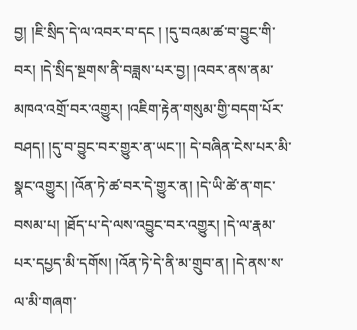བྱ། །ཇི་སྲིད་དེ་ལ་འབར་བ་དང ། །དུ་བའམ་ཚ་བ་བྱུང་གི་བར། །དེ་སྲིད་སྔགས་ནི་བཟླས་པར་བྱ། །འབར་ནས་ནམ་མཁའ་འགྲོ་བར་འགྱུར། །འཇིག་རྟེན་གསུམ་གྱི་བདག་པོར་བཤད། །དུ་བ་བྱུང་བར་གྱུར་ན་ཡང་།། དེ་བཞིན་ངེས་པར་མི་སྣང་འགྱུར། །འོན་ཏེ་ཚ་བར་དེ་གྱུར་ན། །དེ་ཡི་ཚེ་ན་གང་བསམ་པ། །ཐོད་པ་དེ་ལས་འབྱུང་བར་འགྱུར། །དེ་ལ་རྣམ་པར་དཔྱད་མི་དགོས། །འོན་ཏེ་དེ་ནི་མ་གྲུབ་ན། །དེ་ནས་ས་ལ་མི་གཞག་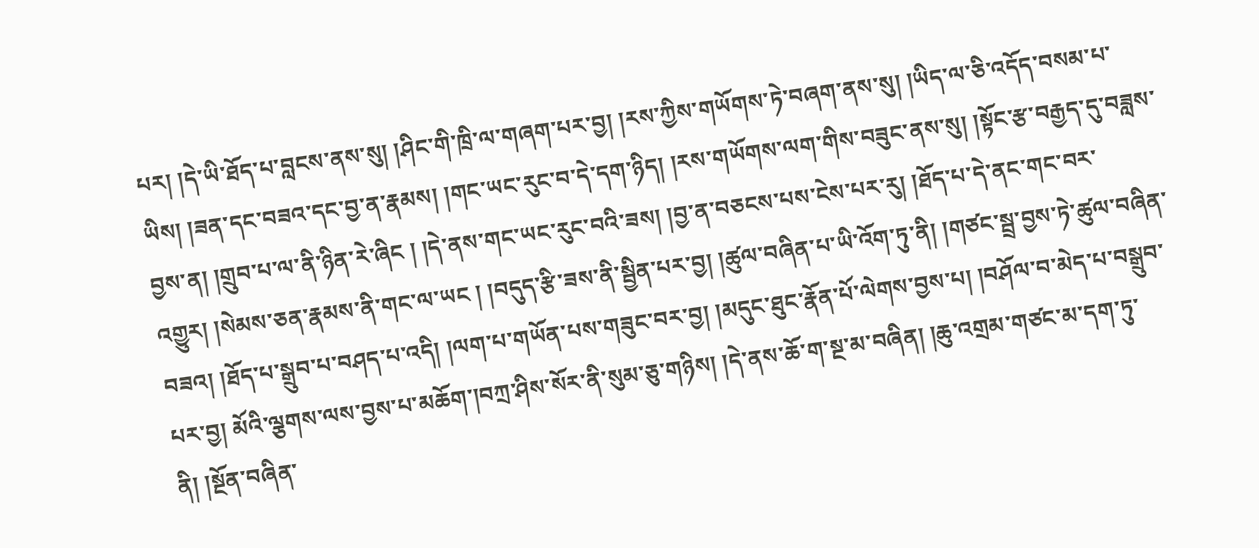པར། །དེ་ཡི་ཐོད་པ་བླངས་ནས་སུ། །ཤིང་གི་ཁྲི་ལ་གཞག་པར་བྱ། །རས་ཀྱིས་གཡོགས་ཏེ་བཞག་ནས་སུ། །ཡིད་ལ་ཅི་འདོད་བསམ་པ་
ཡིས། །ཟན་དང་བཟའ་དང་བྱ་ན་རྣམས། །གང་ཡང་རུང་བ་དེ་དག་ཉིད། །རས་གཡོགས་ལག་གིས་བཟུང་ནས་སུ། །སྟོང་རྩ་བརྒྱད་དུ་བཟླས་བྱས་ན། །གྲུབ་པ་ལ་ནི་ཉིན་རེ་ཞིང ། །དེ་ནས་གང་ཡང་རུང་བའི་ཟས། །བྱ་ན་བཅངས་པས་ངེས་པར་རུ། །ཐོད་པ་དེ་ནང་གང་བར་འགྱུར། །སེམས་ཅན་རྣམས་ནི་གང་ལ་ཡང ། །བདུད་རྩི་ཟས་ནི་སྦྱིན་པར་བྱ། །ཚུལ་བཞིན་པ་ཡི་འོག་ཏུ་ནི། །གཙང་སྦྲ་བྱས་ཏེ་ཚུལ་བཞིན་བཟའ། །ཐོད་པ་སྒྲུབ་པ་བཤད་པ་འདི། །ལག་པ་གཡོན་པས་གཟུང་བར་བྱ། །མདུང་ཐུང་རྣོན་པོ་ལེགས་བྱས་པ། །བཤོལ་བ་མེད་པ་བསྒྲུབ་པར་བྱ། མོའི་ལྕགས་ལས་བྱས་པ་མཆོག་།བཀྲ་ཤིས་སོར་ནི་སུམ་ཅུ་གཉིས། །དེ་ནས་ཆོ་ག་སྔ་མ་བཞིན། །ཆུ་འགྲམ་གཙང་མ་དག་ཏུ་ནི། །སྔོན་བཞིན་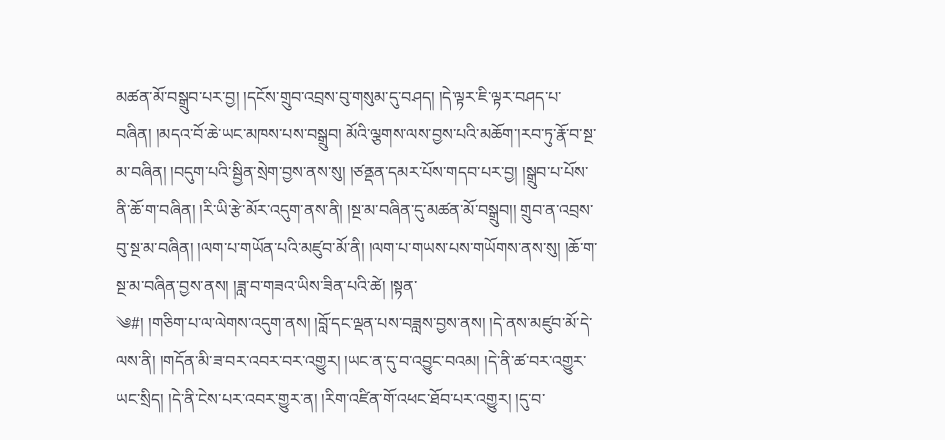མཚན་མོ་བསྒྲུབ་པར་བྱ། །དངོས་གྲུབ་འབྲས་བུ་གསུམ་དུ་བཤད། །དེ་ལྟར་ཇི་ལྟར་བཤད་པ་བཞིན། །མདའ་བོ་ཆེ་ཡང་མཁས་པས་བསྒྲུབ། མོའི་ལྕགས་ལས་བྱས་པའི་མཆོག་།རབ་ཏུ་རྣོ་བ་སྔ་མ་བཞིན། །བདུག་པའི་སྦྱིན་སྲེག་བྱས་ནས་སུ། །ཙནྡན་དམར་པོས་གདབ་པར་བྱ། །སྒྲུབ་པ་པོས་ནི་ཆོ་ག་བཞིན། །རི་ཡི་རྩེ་མོར་འདུག་ནས་ནི། །སྔ་མ་བཞིན་དུ་མཚན་མོ་བསྒྲུབ།། གྲུབ་ན་འབྲས་བུ་སྔ་མ་བཞིན། །ལག་པ་གཡོན་པའི་མཛུབ་མོ་ནི། །ལག་པ་གཡས་པས་གཡོགས་ནས་སུ། །ཆོ་ག་སྔ་མ་བཞིན་བྱས་ནས། །ཟླ་བ་གཟའ་ཡིས་ཟིན་པའི་ཚེ། །སྟན་
༄#། །གཅིག་པ་ལ་ལེགས་འདུག་ནས། །བློ་དང་ལྡན་པས་བཟླས་བྱས་ནས། །དེ་ནས་མཛུབ་མོ་དེ་ལས་ནི། །གདོན་མི་ཟ་བར་འབར་བར་འགྱུར། །ཡང་ན་དུ་བ་འབྱུང་བའམ། །དེ་ནི་ཚ་བར་འགྱུར་ཡང་སྲིད། །དེ་ནི་ངེས་པར་འབར་གྱུར་ན། །རིག་འཛིན་གོ་འཕང་ཐོབ་པར་འགྱུར། །དུ་བ་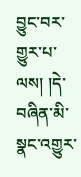བྱུང་བར་གྱུར་པ་ལས། །དེ་བཞིན་མི་སྣང་འགྱུར་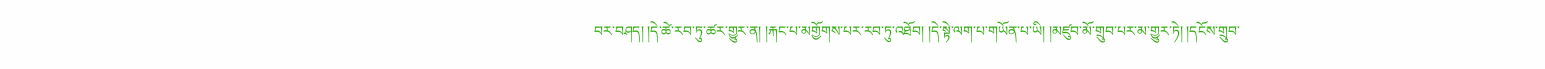བར་བཤད། །དེ་ཚེ་རབ་ཏུ་ཚར་གྱུར་ན། །རྐང་པ་མགྱོགས་པར་རབ་ཏུ་འཐོབ། །དེ་སྟེ་ལག་པ་གཡོན་པ་ཡི། །མཛུབ་མོ་གྲུབ་པར་མ་གྱུར་ཏེ། །དངོས་གྲུབ་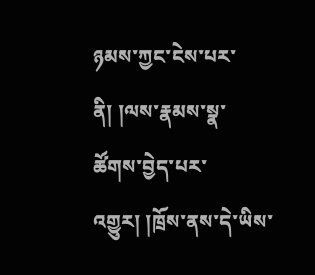ཉམས་ཀྱང་ངེས་པར་ནི། །ལས་རྣམས་སྣ་ཚོགས་བྱེད་པར་འགྱུར། །ཁྲོས་ནས་དེ་ཡིས་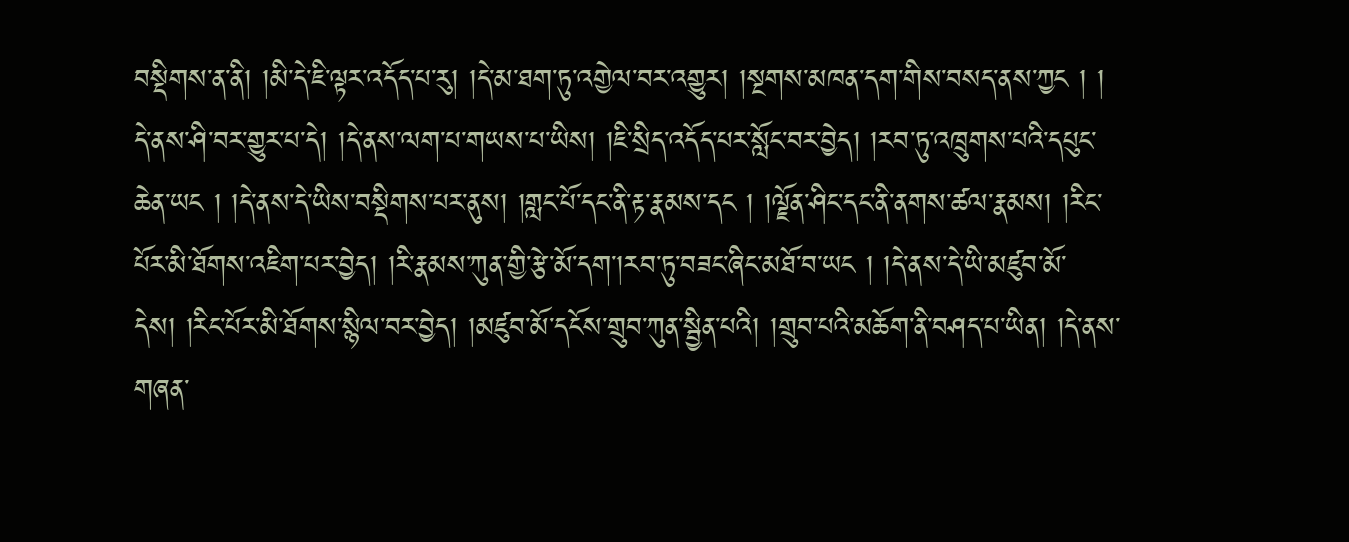བསྡིགས་ན་ནི། །མི་དེ་ཇི་ལྟར་འདོད་པ་རུ། །དེ་མ་ཐག་ཏུ་འགྱེལ་བར་འགྱུར། །སྔགས་མཁན་དག་གིས་བསད་ནས་ཀྱང ། ། དེ་ནས་ཤི་བར་གྱུར་པ་དེ། །དེ་ནས་ལག་པ་གཡས་པ་ཡིས། །ཇི་སྲིད་འདོད་པར་སློང་བར་བྱེད། །རབ་ཏུ་འཁྲུགས་པའི་དཔུང་ཆེན་ཡང ། །དེ་ནས་དེ་ཡིས་བསྡིགས་པར་ནུས། །གླང་པོ་དང་ནི་རྟ་རྣམས་དང ། །ལྗོན་ཤིང་དང་ནི་ནགས་ཚལ་རྣམས། །རིང་པོར་མི་ཐོགས་འཇིག་པར་བྱེད། །རི་རྣམས་ཀུན་གྱི་རྩེ་མོ་དག་།རབ་ཏུ་བཟང་ཞིང་མཐོ་བ་ཡང ། །དེ་ནས་དེ་ཡི་མཛུབ་མོ་དེས། །རིང་པོར་མི་ཐོགས་སྙིལ་བར་བྱེད། །མཛུབ་མོ་དངོས་གྲུབ་ཀུན་སྦྱིན་པའི། །གྲུབ་པའི་མཆོག་ནི་བཤད་པ་ཡིན། །དེ་ནས་གཞན་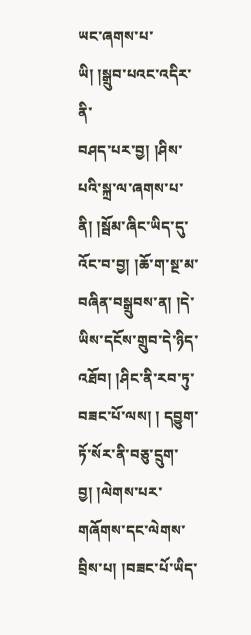ཡང་ཞགས་པ་ཡི། །སྒྲུབ་པའང་འདིར་ནི་
བཤད་པར་བྱ། །ཤིས་པའི་སྐྲ་ལ་ཞགས་པ་ནི། །སྦོམ་ཞིང་ཡིད་དུ་འོང་བ་བྱ། །ཆོ་ག་སྔ་མ་བཞིན་བསྒྲུབས་ན། །དེ་ཡིས་དངོས་གྲུབ་དེ་ཉིད་འཐོབ། །ཤིང་ནི་རབ་ཏུ་བཟང་པོ་ལས། ། དབྱུག་ཏོ་སོར་ནི་བཅུ་དྲུག་བྱ། །ལེགས་པར་གཞོགས་དང་ལེགས་བྲིས་པ། །བཟང་པོ་ཡིད་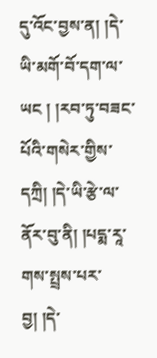དུ་འོང་བྱས་ན། །དེ་ཡི་མགོ་བོ་དག་ལ་ཡང ། །རབ་ཏུ་བཟང་པོའི་གསེར་གྱིས་དཀྲི། །དེ་ཡི་རྩེ་ལ་ནོར་བུ་ནི། །པདྨ་རཱ་གས་སྤྲས་པར་བྱ། །དེ་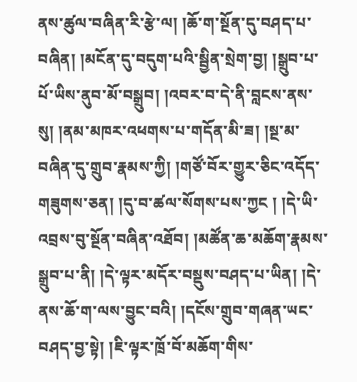ནས་ཚུལ་བཞིན་རི་རྩེ་ལ། །ཆོ་ག་སྔོན་དུ་བཤད་པ་བཞིན། །མངོན་དུ་བདུག་པའི་སྦྱིན་སྲེག་བྱ། །སྒྲུབ་པ་པོ་ཡིས་ནུབ་མོ་བསྒྲུབ། །འབར་བ་དེ་ནི་བླངས་ནས་སུ། །ནམ་མཁར་འཕགས་པ་གདོན་མི་ཟ། །སྔ་མ་བཞིན་དུ་གྲུབ་རྣམས་ཀྱི། །གཙོ་བོར་གྱུར་ཅིང་འདོད་གཟུགས་ཅན། །དུ་བ་ཚལ་སོགས་པས་ཀྱང ། །དེ་ཡི་འབྲས་བུ་སྔོན་བཞིན་འཐོབ། །མཚོན་ཆ་མཆོག་རྣམས་སྒྲུབ་པ་ནི། །དེ་ལྟར་མདོར་བསྡུས་བཤད་པ་ཡིན། །དེ་ནས་ཆོ་ག་ལས་བྱུང་བའི། །དངོས་གྲུབ་གཞན་ཡང་བཤད་བྱ་སྟེ། །ཇི་ལྟར་ཁྲོ་བོ་མཆོག་གིས་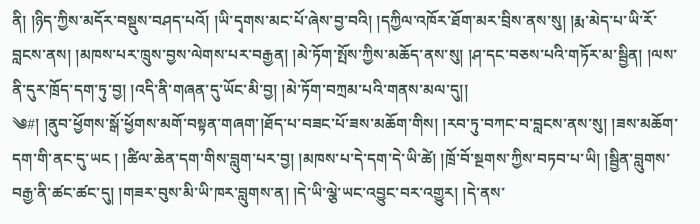ནི། །ཉིད་ཀྱིས་མདོར་བསྡུས་བཤད་པའོ། །ཡི་དྭགས་མང་པོ་ཞེས་བྱ་བའི། །དཀྱིལ་འཁོར་ཐོག་མར་བྲིས་ནས་སུ། །རྨ་མེད་པ་ཡི་རོ་བླངས་ནས། །མཁས་པར་ཁྲུས་བྱས་ལེགས་པར་བརྒྱན། །མེ་ཏོག་སྤོས་ཀྱིས་མཆོད་ནས་སུ། །ཤ་དང་བཅས་པའི་གཏོར་མ་སྦྱིན། །ལས་ནི་དུར་ཁྲོད་དག་ཏུ་བྱ། །འདི་ནི་གཞན་དུ་ཡོང་མི་བྱ། །མེ་ཏོག་བཀྲམ་པའི་གནས་མལ་དུ།།
༄#། །ནུབ་ཕྱོགས་སྒོ་ཕྱོགས་མགོ་བསྟན་གཞག་།ཐོད་པ་བཟང་པོ་ཟས་མཆོག་གིས། །རབ་ཏུ་བཀང་བ་བླངས་ནས་སུ། །ཟས་མཆོག་དག་གི་ནང་དུ་ཡང ། །ཚིལ་ཆེན་དག་གིས་བླུག་པར་བྱ། །མཁས་པ་དེ་དག་དེ་ཡི་ཚེ། །ཁྲོ་བོ་སྔགས་ཀྱིས་བཏབ་པ་ཡི། །སྦྱིན་བླུགས་བརྒྱ་ནི་ཚང་ཚང་དུ། །གཟར་བུས་མི་ཡི་ཁར་བླུགས་ན། །དེ་ཡི་ལྕེ་ཡང་འབྱུང་བར་འགྱུར། །དེ་ནས་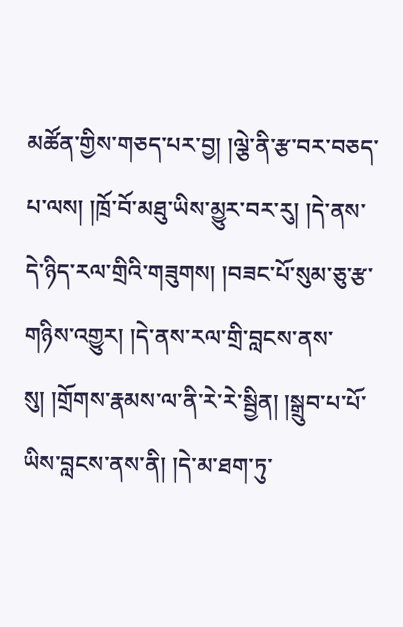མཚོན་གྱིས་གཅད་པར་བྱ། །ལྕེ་ནི་རྩ་བར་བཅད་པ་ལས། །ཁྲོ་བོ་མཐུ་ཡིས་མྱུར་བར་རུ། །དེ་ནས་དེ་ཉིད་རལ་གྲིའི་གཟུགས། །བཟང་པོ་སུམ་ཅུ་རྩ་གཉིས་འགྱུར། །དེ་ནས་རལ་གྲི་བླངས་ནས་སུ། །གྲོགས་རྣམས་ལ་ནི་རེ་རེ་སྦྱིན། །སྒྲུབ་པ་པོ་ཡིས་བླངས་ནས་ནི། །དེ་མ་ཐག་ཏུ་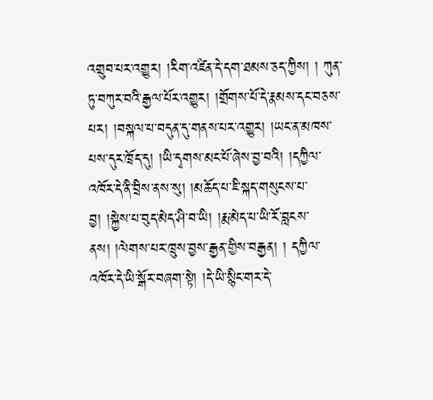འགྲུབ་པར་འགྱུར། །རིག་འཛིན་དེ་དག་ཐམས་ཅད་ཀྱིས། ། ཀུན་ཏུ་བཀུར་བའི་རྒྱལ་པོར་འགྱུར། །གྲོགས་པོ་དེ་རྣམས་དང་བཅས་པར། །བསྐལ་པ་བདུན་དུ་གནས་པར་འགྱུར། །ཡང་ན་མཁས་པས་དུར་ཁྲོད་དུ། །ཡི་དྭགས་མང་པོ་ཞེས་བྱ་བའི། །དཀྱིལ་འཁོར་དེ་ནི་བྲིས་ནས་སུ། །མཆོད་པ་ཇི་སྐད་གསུངས་པ་བྱ། །སྐྱེས་པ་བུད་མེད་ཤི་བ་ཡི། །རྨ་མེད་པ་ཡི་རོ་བླངས་ནས། །ལེགས་པར་ཁྲུས་བྱས་རྒྱན་གྱིས་བརྒྱན། ། དཀྱིལ་འཁོར་དེ་ཡི་སྒོར་བཞག་སྟེ། །དེ་ཡི་སྙིང་གར་དེ་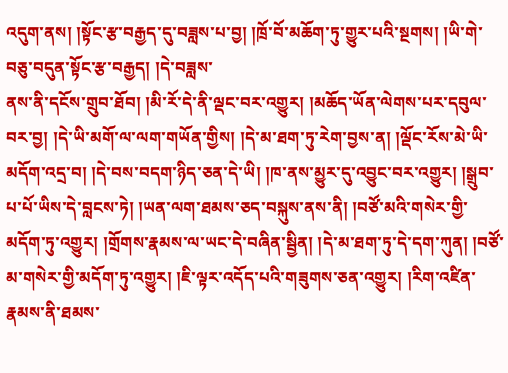འདུག་ནས། །སྟོང་རྩ་བརྒྱད་དུ་བཟླས་པ་བྱ། །ཁྲོ་བོ་མཆོག་ཏུ་གྱུར་པའི་སྔགས། །ཡི་གེ་བཅུ་བདུན་སྟོང་རྩ་བརྒྱད། །དེ་བཟླས་
ནས་ནི་དངོས་གྲུབ་ཐོབ། །མི་རོ་དེ་ནི་ལྡང་བར་འགྱུར། །མཆོད་ཡོན་ལེགས་པར་དབུལ་བར་བྱ། །དེ་ཡི་མགོ་ལ་ལག་གཡོན་གྱིས། །དེ་མ་ཐག་ཏུ་རེག་བྱས་ན། །ལྡོང་རོས་མེ་ཡི་མདོག་འདྲ་བ། །དེ་བས་བདག་ཉིད་ཅན་དེ་ཡི། །ཁ་ནས་མྱུར་དུ་འབྱུང་བར་འགྱུར། །སྒྲུབ་པ་པོ་ཡིས་དེ་བླངས་ཏེ། །ཡན་ལག་ཐམས་ཅད་བསྐུས་ནས་ནི། །བཙོ་མའི་གསེར་གྱི་མདོག་ཏུ་འགྱུར། །གྲོགས་རྣམས་ལ་ཡང་དེ་བཞིན་སྦྱིན། །དེ་མ་ཐག་ཏུ་དེ་དག་ཀུན། །བཙོ་མ་གསེར་གྱི་མདོག་ཏུ་འགྱུར། །ཇི་ལྟར་འདོད་པའི་གཟུགས་ཅན་འགྱུར། །རིག་འཛིན་རྣམས་ནི་ཐམས་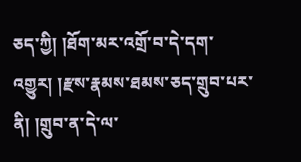ཅད་ཀྱི། །ཐོག་མར་འགྲོ་བ་དེ་དག་འགྱུར། །རྫས་རྣམས་ཐམས་ཅད་གྲུབ་པར་ནི། །གྲུབ་ན་དེ་ལ་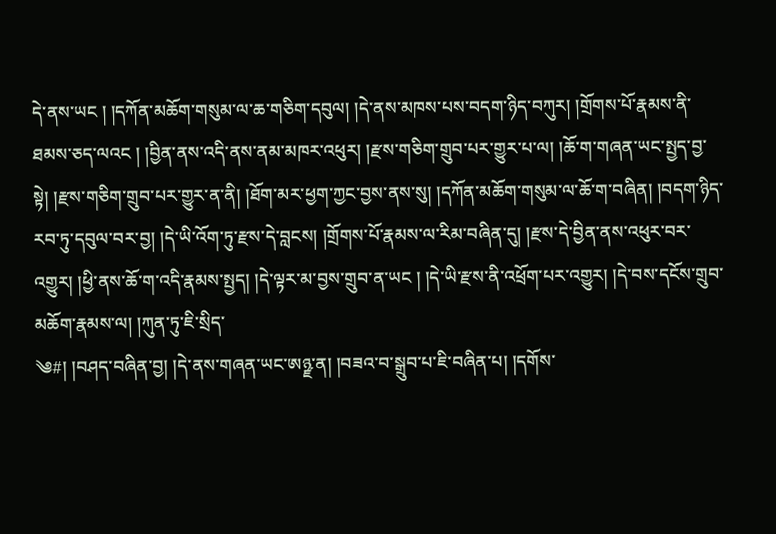དེ་ནས་ཡང ། །དཀོན་མཆོག་གསུམ་ལ་ཆ་གཅིག་དབུལ། །དེ་ནས་མཁས་པས་བདག་ཉིད་བཀུར། །གྲོགས་པོ་རྣམས་ནི་ཐམས་ཅད་ལའང ། །བྱིན་ནས་འདི་ནས་ནམ་མཁར་འཕུར། །རྫས་གཅིག་གྲུབ་པར་གྱུར་པ་ལ། །ཆོ་ག་གཞན་ཡང་སྤྱད་བྱ་སྟེ། །རྫས་གཅིག་གྲུབ་པར་གྱུར་ན་ནི། །ཐོག་མར་ཕྱག་ཀྱང་བྱས་ནས་སུ། །དཀོན་མཆོག་གསུམ་ལ་ཆོ་ག་བཞིན། །བདག་ཉིད་རབ་ཏུ་དབུལ་བར་བྱ། །དེ་ཡི་འོག་ཏུ་རྫས་དེ་བླངས། །གྲོགས་པོ་རྣམས་ལ་རིམ་བཞིན་དུ། །རྫས་དེ་བྱིན་ནས་འཕུར་བར་འགྱུར། །ཕྱི་ནས་ཆོ་ག་འདི་རྣམས་སྤྱད། །དེ་ལྟར་མ་བྱས་གྲུབ་ན་ཡང ། །དེ་ཡི་རྫས་ནི་འཕྲོག་པར་འགྱུར། །དེ་བས་དངོས་གྲུབ་མཆོག་རྣམས་ལ། །ཀུན་ཏུ་ཇི་སྲིད་
༄#། །བཤད་བཞིན་བྱ། །དེ་ནས་གཞན་ཡང་ཨཉྫ་ན། །བཟའ་བ་སྒྲུབ་པ་ཇི་བཞིན་པ། །དགོས་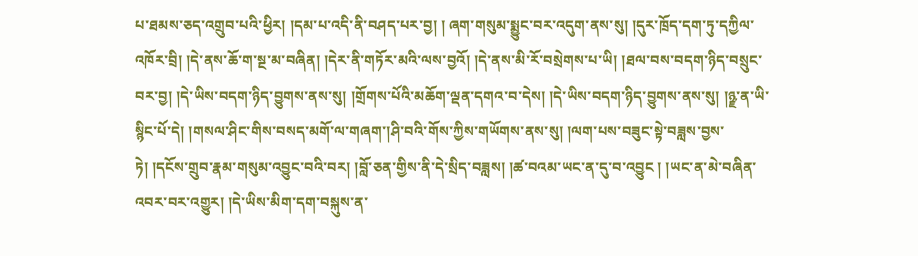པ་ཐམས་ཅད་འགྲུབ་པའི་ཕྱིར། །དམ་པ་འདི་ནི་བཤད་པར་བྱ། ། ཞག་གསུམ་སྨྱུང་བར་འདུག་ནས་སུ། །དུར་ཁྲོད་དག་ཏུ་དཀྱིལ་འཁོར་བྲི། །དེ་ནས་ཆོ་ག་སྔ་མ་བཞིན། །དེར་ནི་གཏོར་མའི་ལས་བྱའོ། །དེ་ནས་མི་རོ་བསྲེགས་པ་ཡི། །ཐལ་བས་བདག་ཉིད་བསྲུང་བར་བྱ། །དེ་ཡིས་བདག་ཉིད་བྱུགས་ནས་སུ། །གྲོགས་པོའི་མཆོག་ལྡན་དགའ་བ་དེས། །དེ་ཡིས་བདག་ཉིད་བྱུགས་ནས་སུ། །ཉྫ་ན་ཡི་སྙིང་པོ་དེ། །གསལ་ཤིང་གིས་བསད་མགོ་ལ་གཞག་།ཤི་བའི་གོས་ཀྱིས་གཡོགས་ནས་སུ། །ལག་པས་བཟུང་སྟེ་བཟླས་བྱས་ཏེ། །དངོས་གྲུབ་རྣམ་གསུམ་འབྱུང་བའི་བར། །བློ་ཅན་གྱིས་ནི་དེ་སྲིད་བཟླས། །ཚ་བའམ་ཡང་ན་དུ་བ་འབྱུང ། །ཡང་ན་མེ་བཞིན་འབར་བར་འགྱུར། །དེ་ཡིས་མིག་དག་བསྐུས་ན་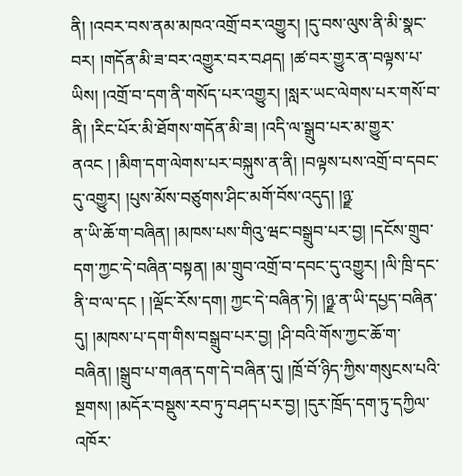ནི། །འབར་བས་ནམ་མཁའ་འགྲོ་བར་འགྱུར། །དུ་བས་ལུས་ནི་མི་སྣང་བར། །གདོན་མི་ཟ་བར་འགྱུར་བར་བཤད། །ཚ་བར་གྱུར་ན་བལྟས་པ་ཡིས། །འགྲོ་བ་དག་ནི་གསོད་པར་འགྱུར། །སླར་ཡང་ལེགས་པར་གསོ་བ་ནི། །རིང་པོར་མི་ཐོགས་གདོན་མི་ཟ། །འདི་ལ་སྒྲུབ་པར་མ་གྱུར་ནའང ། །མིག་དག་ལེགས་པར་བསྐུས་ན་ནི། །བལྟས་པས་འགྲོ་བ་དབང་དུ་འགྱུར། །པུས་མོས་བཙུགས་ཤིང་མགོ་བོས་འདུད། །ཉྫ་
ན་ཡི་ཆོ་ག་བཞིན། །མཁས་པས་གིའུ་ཝང་བསྒྲུབ་པར་བྱ། །དངོས་གྲུབ་དག་ཀྱང་དེ་བཞིན་བསྟན། །མ་གྲུབ་འགྲོ་བ་དབང་དུ་འགྱུར། །ལི་ཁྲི་དང་ནི་བ་ལ་དང ། །ལྡོང་རོས་དག། ཀྱང་དེ་བཞིན་ཏེ། །ཉྫ་ན་ཡི་དཔྱད་བཞིན་དུ། །མཁས་པ་དག་གིས་བསྒྲུབ་པར་བྱ། །ཤི་བའི་གོས་ཀྱང་ཆོ་ག་བཞིན། །སྒྲུབ་པ་གཞན་དག་དེ་བཞིན་དུ། །ཁྲོ་བོ་ཉིད་ཀྱིས་གསུངས་པའི་སྔགས། །མདོར་བསྡུས་རབ་ཏུ་བཤད་པར་བྱ། །དུར་ཁྲོད་དག་ཏུ་དཀྱིལ་འཁོར་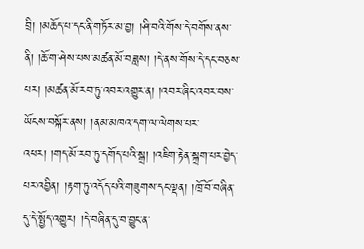བྲི། །མཆོད་པ་དང་ནི་གཏོར་མ་བྱ། །ཤི་བའི་གོས་དེ་བགོས་ནས་ནི། །ཆོ་ག་ཤེས་པས་མཚན་མོ་བཟླས། །དེ་ནས་གོས་དེ་དང་བཅས་པར། །མཚན་མོ་རབ་ཏུ་འབར་འགྱུར་ན། །འབར་ཞིང་འབར་བས་ཡོངས་བསྐོར་ནས། །ནམ་མཁའ་དག་ལ་ལེགས་པར་འཕར། །གད་མོ་རབ་ཏུ་དགོད་པའི་སྒྲ། །འཇིག་རྟེན་སྐྲག་པར་བྱེད་པར་འབྱིན། །རྟག་ཏུ་འདོད་པའི་གཟུགས་དང་ལྡན། །ཁྲོ་བོ་བཞིན་དུ་དེ་སྤྱོད་འགྱུར། །དེ་བཞིན་དུ་བ་བྱུང་ན་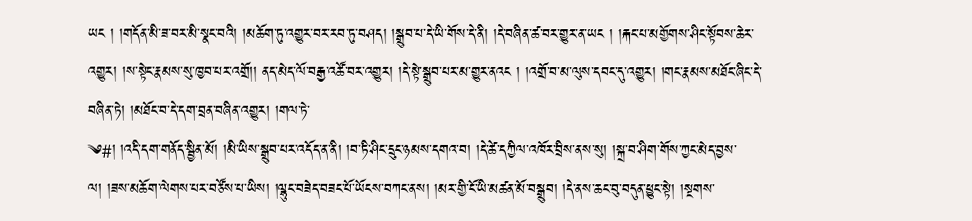ཡང ། །གདོན་མི་ཟ་བར་མི་སྣང་བའི། །མཆོག་ཏུ་འགྱུར་བར་རབ་ཏུ་བཤད། །སྒྲུབ་པ་དེ་ཡི་གོས་དེ་ནི། །དེ་བཞིན་ཚ་བར་གྱུར་ན་ཡང ། །རྐང་པ་མགྱོགས་ཤིང་སྟོབས་ཆེར་འགྱུར། །ས་སྟེང་རྣམས་སུ་ཁྱབ་པར་འགྲོ།། ནད་མེད་ལོ་བརྒྱ་འཚོ་བར་འགྱུར། །དེ་སྟེ་སྒྲུབ་པར་མ་གྱུར་ནའང ། །འགྲོ་བ་མ་ལུས་དབང་དུ་འགྱུར། །གང་རྣམས་མཐོང་ཞིང་དེ་བཞིན་ཏེ། །མཐོང་བ་དེ་དག་བྲན་བཞིན་འགྱུར། །གལ་ཏེ་
༄#། །འདི་དག་གནོད་སྦྱིན་མོ། །མི་ཡིས་སྒྲུབ་པར་འདོད་ན་ནི། །བ་ཏི་ཤིང་དྲུང་ཉམས་དགའ་བ། །དེ་ཚེ་དཀྱིལ་འཁོར་བྲིས་ནས་སུ། །སྐྲ་བ་ཤིག་གོས་ཀྱང་མེད་བྱས་ལ། །ཟས་མཆོག་ལེགས་པར་བཙོས་པ་ཡིས། །ལྷུང་བཟེད་བཟང་པོ་ཡོངས་བཀང་ནས། །མར་གྱི་ངོ་ཡི་མཚན་མོ་བསྒྲུབ། །དེ་ནས་ཆང་བུ་བདུན་ཕྱུང་སྟེ། །སྔགས་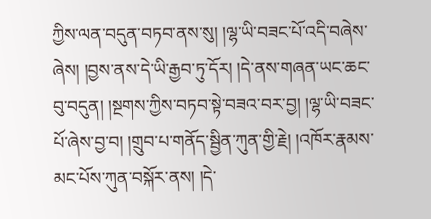ཀྱིས་ལན་བདུན་བཏབ་ནས་སུ། །ལྷ་ཡི་བཟང་པོ་འདི་བཞེས་ཞེས། །བྱས་ནས་དེ་ཡི་རྒྱབ་ཏུ་དོར། །དེ་ནས་གཞན་ཡང་ཆང་བུ་བདུན། །སྔགས་ཀྱིས་བཏབ་སྟེ་བཟའ་བར་བྱ། །ལྷ་ཡི་བཟང་པོ་ཞེས་བྱ་བ། །གྲུབ་པ་གནོད་སྦྱིན་ཀུན་གྱི་རྗེ། །འཁོར་རྣམས་མང་པོས་ཀུན་བསྐོར་ནས། །དེ་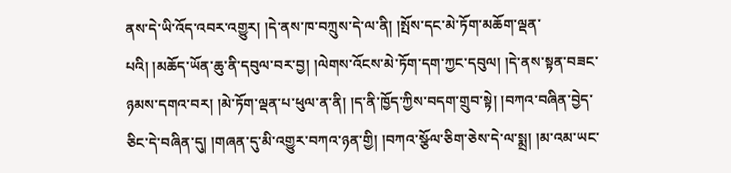ནས་དེ་ཡི་འོད་འབར་འགྱུར། །དེ་ནས་ཁ་བཀྲུས་དེ་ལ་ནི། །སྤོས་དང་མེ་ཏོག་མཆོག་ལྡན་པའི། །མཆོད་ཡོན་ཆུ་ནི་དབུལ་བར་བྱ། །ལེགས་འོངས་མེ་ཏོག་དག་ཀྱང་དབུལ། །དེ་ནས་སྟན་བཟང་ཉམས་དགའ་བར། །མེ་ཏོག་ལྡན་པ་ཕུལ་ན་ནི། །ད་ནི་ཁྱོད་ཀྱིས་བདག་གྲུབ་སྟེ། །བཀའ་བཞིན་བྱེད་ཅིང་དེ་བཞིན་དུ། །གཞན་དུ་མི་འགྱུར་བཀའ་ཉན་གྱི། །བཀའ་སྩོལ་ཅིག་ཅེས་དེ་ལ་སྨྲ། །མ་འམ་ཡང་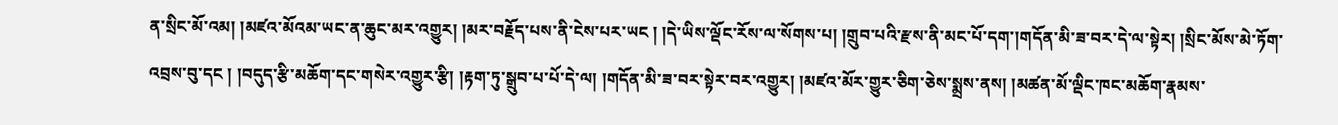ན་སྲིང་མོ་འམ། །མཛའ་མོའམ་ཡང་ན་ཆུང་མར་འགྱུར། །མར་བརྗོད་པས་ནི་ངེས་པར་ཡང ། །དེ་ཡིས་ལྡོང་རོས་ལ་སོགས་པ། །གྲུབ་པའི་རྫས་ནི་མང་པོ་དག་།གདོན་མི་ཟ་བར་དེ་ལ་སྟེར། །སྲིང་མོས་མེ་ཏོག་
འབྲས་བུ་དང ། །བདུད་རྩི་མཆོག་དང་གསེར་འགྱུར་རྩི། །རྟག་ཏུ་སྒྲུབ་པ་པོ་དེ་ལ། །གདོན་མི་ཟ་བར་སྟེར་བར་འགྱུར། །མཛའ་མོར་གྱུར་ཅིག་ཅེས་སྨྲས་ནས། །མཚན་མོ་ལྡིང་ཁང་མཆོག་རྣམས་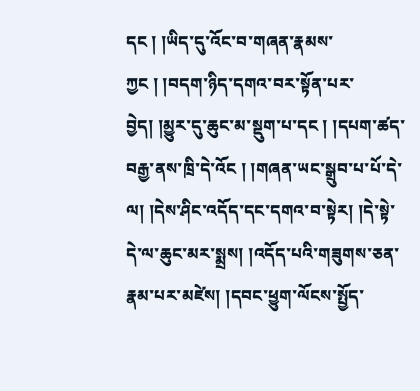དང ། །ཡིད་དུ་འོང་བ་གཞན་རྣམས་ཀྱང ། །བདག་ཉིད་དགའ་བར་སྟོན་པར་བྱེད། །མྱུར་དུ་ཆུང་མ་སྡུག་པ་དང ། །དཔག་ཚད་བརྒྱ་ནས་ཁྲི་དེ་འོང ། །གཞན་ཡང་སྒྲུབ་པ་པོ་དེ་ལ། །དེས་ཤིང་འདོད་དང་དགའ་བ་སྟེར། །དེ་སྟེ་དེ་ལ་ཆུང་མར་སྨྲས། །འདོད་པའི་གཟུགས་ཅན་རྣམ་པར་མཛེས། །དབང་ཕྱུག་ལོངས་སྤྱོད་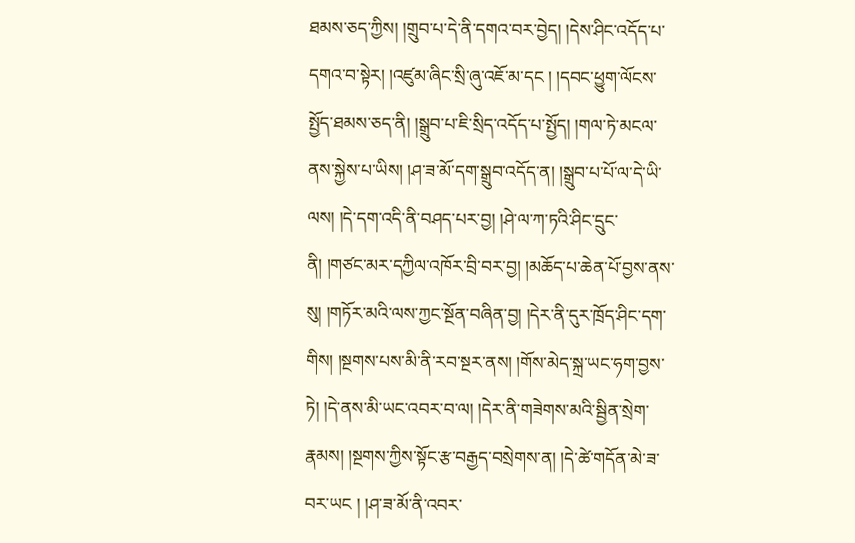ཐམས་ཅད་ཀྱིས། །གྲུབ་པ་དེ་ནི་དགའ་བར་བྱེད། །དེས་ཤིང་འདོད་པ་དགའ་བ་སྟེར། །འཛུམ་ཞིང་སྲི་ཞུ་འཇོ་མ་དང ། །དབང་ཕྱུག་ལོངས་སྤྱོད་ཐམས་ཅད་ནི། །སྒྲུབ་པ་ཇི་སྲིད་འདོད་པ་སྤྱོད། །གལ་ཏེ་མངལ་ནས་སྐྱེས་པ་ཡིས། །ཤ་ཟ་མོ་དག་སྒྲུབ་འདོད་ན། །སྒྲུབ་པ་པོ་ལ་དེ་ཡི་ལས། །དེ་དག་འདི་ནི་བཤད་པར་བྱ། །ཤེ་ལ་ཀ་ཏའི་ཤིང་དྲུང་ནི། །གཙང་མར་དཀྱིལ་འཁོར་བྲི་བར་བྱ། །མཆོད་པ་ཆེན་པོ་བྱས་ནས་སུ། །གཏོར་མའི་ལས་ཀྱང་སྔོན་བཞིན་བྱ། །དེར་ནི་དུར་ཁྲོད་ཤིང་དག་གིས། །སྔགས་པས་མི་ནི་རབ་སྔར་ནས། །གོས་མེད་སྐྲ་ཡང་ཧག་བྱས་ཏེ། །དེ་ནས་མི་ཡང་འབར་བ་ལ། །དེར་ནི་གཟེགས་མའི་སྦྱིན་སྲེག་རྣམས། །སྔགས་ཀྱིས་སྟོང་རྩ་བརྒྱད་བསྲེགས་ན། །དེ་ཚེ་གདོན་མེ་ཟ་བར་ཡང ། །ཤ་ཟ་མོ་ནི་འབར་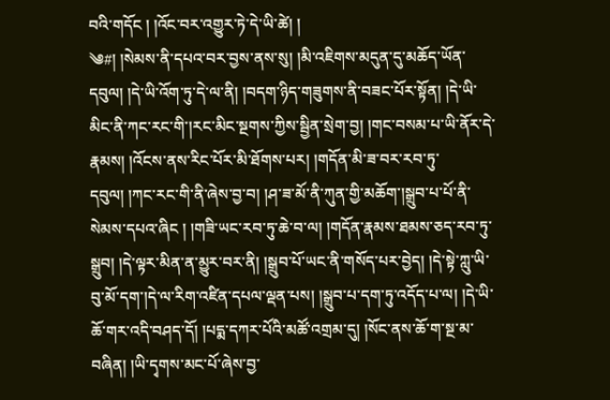བའི་གདོང ། །འོང་བར་འགྱུར་ཏེ་དེ་ཡི་ཚེ། །
༄#། །སེམས་ནི་དཔའ་བར་བྱས་ནས་སུ། །མི་འཇིགས་མདུན་དུ་མཆོད་ཡོན་དབུལ། །དེ་ཡི་འོག་ཏུ་དེ་ལ་ནི། །བདག་ཉིད་གཟུགས་ནི་བཟང་པོར་སྟོན། །དེ་ཡི་མིང་ནི་ཀང་རང་གི་།རང་མིང་སྔགས་ཀྱིས་སྦྱིན་སྲེག་བྱ། །གང་བསམ་པ་ཡི་ནོར་དེ་རྣམས། །འོངས་ནས་རིང་པོར་མི་ཐོགས་པར། །གདོན་མི་ཟ་བར་རབ་ཏུ་དབུལ། །ཀང་རང་གི་ནི་ཞེས་བྱ་བ། །ཤ་ཟ་མོ་ནི་ཀུན་གྱི་མཆོག་།སྒྲུབ་པ་པོ་ནི་སེམས་དཔའ་ཞིང ། །གཟི་ཡང་རབ་ཏུ་ཆེ་བ་ལ། །གདོན་རྣམས་ཐམས་ཅད་རབ་ཏུ་སྒྲུབ། །དེ་ལྟར་མིན་ན་མྱུར་བར་ནི། །སྒྲུབ་པོ་ཡང་ནི་གསོད་པར་བྱེད། །དེ་སྟེ་ཀླུ་ཡི་བུ་མོ་དག་།དེ་ལ་རིག་འཛིན་དཔལ་ལྡན་པས། །སྒྲུབ་པ་དག་ཏུ་འདོད་པ་ལ། །དེ་ཡི་ཆོ་གར་འདི་བཤད་དོ། །པདྨ་དཀར་པོའི་མཚོ་འགྲམ་དུ། །སོང་ནས་ཆོ་ག་སྔ་མ་བཞིན། །ཡི་དྭགས་མང་པོ་ཞེས་བྱ་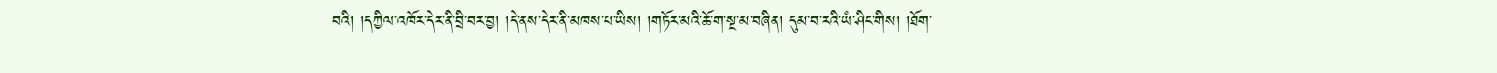བའི། །དཀྱིལ་འཁོར་དེར་ནི་བྲི་བར་བྱ། །དེ་ནས་དེར་ནི་མཁས་པ་ཡིས། །གཏོར་མའི་ཆོ་ག་སྔ་མ་བཞིན། དུམ་བ་རའི་ཡཾ་ཤིང་གིས། །ཐོག་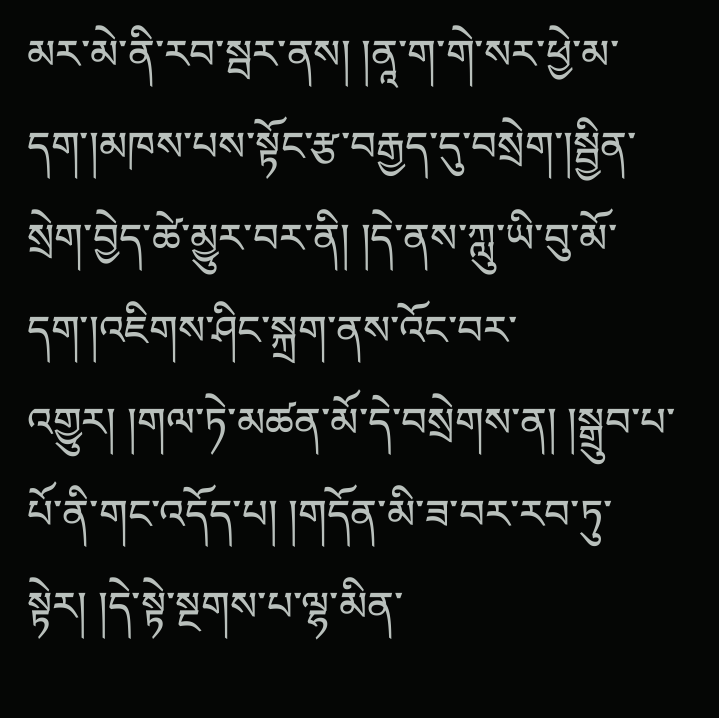མར་མེ་ནི་རབ་སྦར་ནས། །ནཱ་ག་གེ་སར་ཕྱེ་མ་དག་།མཁས་པས་སྟོང་རྩ་བརྒྱད་དུ་བསྲེག་།སྦྱིན་སྲེག་བྱེད་ཚེ་མྱུར་བར་ནི། །དེ་ནས་ཀླུ་ཡི་བུ་མོ་དག་།འཇིགས་ཤིང་སྐྲག་ནས་འོང་བར་འགྱུར། །གལ་ཏེ་མཚན་མོ་དེ་བསྲེགས་ན། །སྒྲུབ་པ་པོ་ནི་གང་འདོད་པ། །གདོན་མི་ཟ་བར་རབ་ཏུ་སྟེར། །དེ་སྟེ་སྔགས་པ་ལྷ་མིན་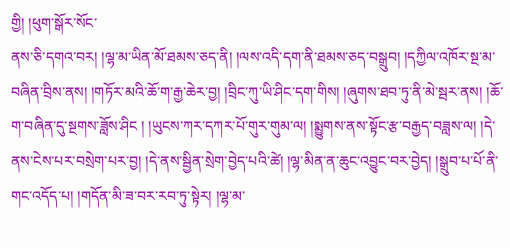གྱི། །ཕུག་སྒོར་སོང་
ནས་ཅི་དགའ་བར། །ལྷ་མ་ཡིན་མོ་ཐམས་ཅད་ནི། །ལས་འདི་དག་ནི་ཐམས་ཅད་བསྒྲུབ། །དཀྱིལ་འཁོར་སྔ་མ་བཞིན་བྲིས་ནས། །གཏོར་མའི་ཆོ་ག་རྒྱ་ཆེར་བྱ། །བྲིང་ཀུ་ཡི་ཤིང་དག་གིས། །ཞུགས་ཐབ་ཏུ་ནི་མེ་སྦར་ནས། །ཆོ་ག་བཞིན་དུ་སྔགས་ཟློས་ཤིང ། །ཡུངས་ཀར་དཀར་པོ་གུར་གུམ་ལ། །སྨྱུགས་ནས་སྟོང་རྩ་བརྒྱད་བཟླས་ལ། །དེ་ནས་ངེས་པར་བསྲེག་པར་བྱ། །དེ་ནས་སྦྱིན་སྲེག་བྱེད་པའི་ཚེ། །ལྷ་མིན་ན་ཆུང་འབྱུང་བར་བྱེད། །སྒྲུབ་པ་པོ་ནི་གང་འདོད་པ། །གདོན་མི་ཟ་བར་རབ་ཏུ་སྟེར། །ལྷ་མ་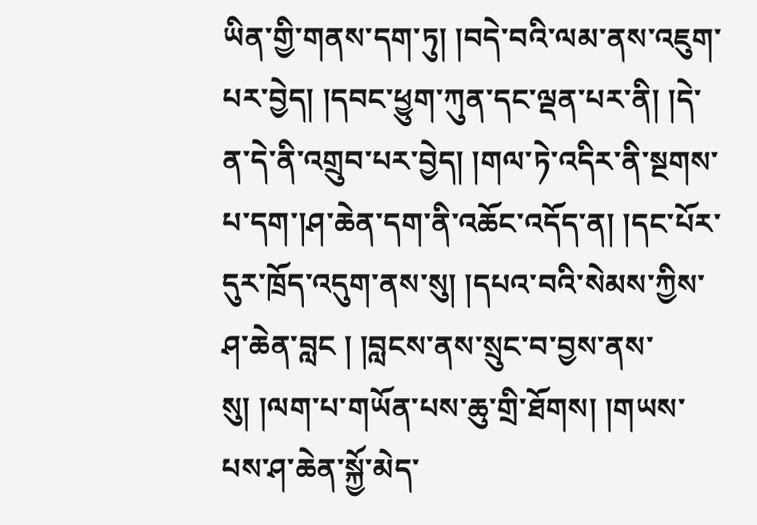ཡིན་གྱི་གནས་དག་ཏུ། །བདེ་བའི་ལམ་ནས་འཇུག་པར་བྱེད། །དབང་ཕྱུག་ཀུན་དང་ལྡན་པར་ནི། །དེ་ན་དེ་ནི་འགྲུབ་པར་བྱེད། །གལ་ཏེ་འདིར་ནི་སྔགས་པ་དག་།ཤ་ཆེན་དག་ནི་འཆོང་འདོད་ན། །དང་པོར་དུར་ཁྲོད་འདུག་ནས་སུ། །དཔའ་བའི་སེམས་ཀྱིས་ཤ་ཆེན་བླང ། །བླངས་ནས་སྲུང་བ་བྱས་ནས་སུ། །ལག་པ་གཡོན་པས་ཆུ་གྲི་ཐོགས། །གཡས་པས་ཤ་ཆེན་སྐྱོ་མེད་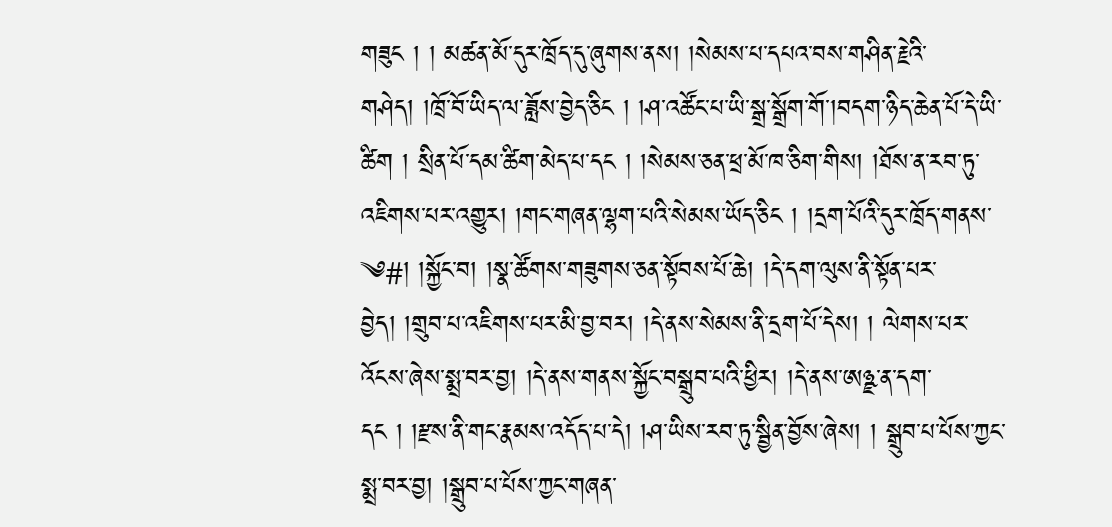གཟུང ། ། མཚན་མོ་དུར་ཁྲོད་དུ་ཞུགས་ནས། །སེམས་པ་དཔའ་བས་གཤིན་རྗེའི་གཤེད། །ཁྲོ་བོ་ཡིད་ལ་ཟློས་བྱེད་ཅིང ། །ཤ་འཚོང་པ་ཡི་སྒྲ་སྒྲོག་གོ་།བདག་ཉིད་ཆེན་པོ་དེ་ཡི་ཚིག ། སྲིན་པོ་དམ་ཚིག་མེད་པ་དང ། །སེམས་ཅན་ཕྲ་མོ་ཁ་ཅིག་གིས། །ཐོས་ན་རབ་ཏུ་འཇིགས་པར་འགྱུར། །གང་གཞན་ལྷག་པའི་སེམས་ཡོད་ཅིང ། །དྲག་པོའི་དུར་ཁྲོད་གནས་
༄#། །སྐྱོང་བ། །སྣ་ཚོགས་གཟུགས་ཅན་སྟོབས་པོ་ཆེ། །དེ་དག་ལུས་ནི་སྟོན་པར་བྱེད། །གྲུབ་པ་འཇིགས་པར་མི་བྱ་བར། །དེ་ནས་སེམས་ནི་དྲག་པོ་དེས། ། ལེགས་པར་འོངས་ཞེས་སྨྲ་བར་བྱ། །དེ་ནས་གནས་སྐྱོང་བསྒྲུབ་པའི་ཕྱིར། །དེ་ནས་ཨཉྫ་ན་དག་དང ། །རྫས་ནི་གང་རྣམས་འདོད་པ་དེ། །ཤ་ཡིས་རབ་ཏུ་སྦྱིན་བྱོས་ཞེས། ། སྒྲུབ་པ་པོས་ཀྱང་སྨྲ་བར་བྱ། །སྒྲུབ་པ་པོས་ཀྱང་གཞན་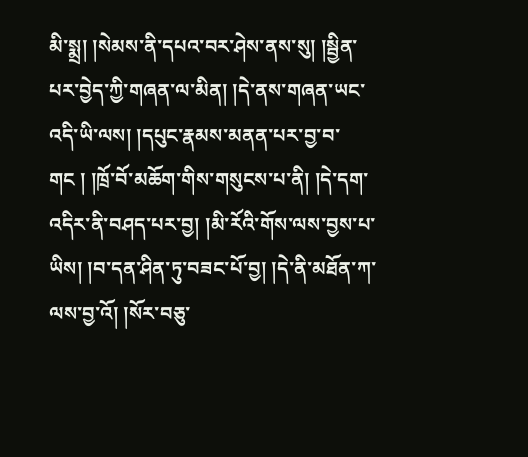མི་སྨྲ། །སེམས་ནི་དཔའ་བར་ཤེས་ནས་སུ། །སྦྱིན་པར་བྱེད་ཀྱི་གཞན་ལ་མིན། །དེ་ནས་གཞན་ཡང་འདི་ཡི་ལས། །དཔུང་རྣམས་མནན་པར་བྱ་བ་གང ། །ཁྲོ་བོ་མཆོག་གིས་གསུངས་པ་ནི། །དེ་དག་འདིར་ནི་བཤད་པར་བྱ། །མི་རོའི་གོས་ལས་བྱས་པ་ཡིས། །བ་དན་ཤིན་ཏུ་བཟང་པོ་བྱ། །དེ་ནི་མཐོན་ཀ་ལས་བྱ་འོ། །སོར་བཅུ་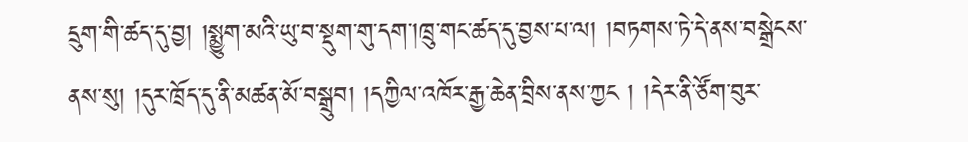དྲུག་གི་ཚད་དུ་བྱ། །སྨྱུག་མའི་ཡུ་བ་སྡུག་གུ་དག་།ཁྲུ་གང་ཚད་དུ་བྱས་པ་ལ། །བཏགས་ཏེ་དེ་ནས་བསྒྲེངས་ནས་སུ། །དུར་ཁྲོད་དུ་ནི་མཚན་མོ་བསྒྲུབ། །དཀྱིལ་འཁོར་རྒྱ་ཆེན་བྲིས་ནས་ཀྱང ། །དེར་ནི་ཙོག་བུར་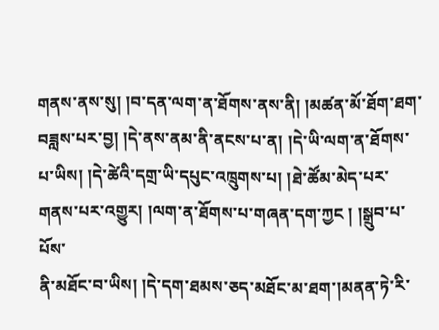གནས་ནས་སུ། །བ་དན་ལག་ན་ཐོགས་ནས་ནི། །མཚན་མོ་ཐོག་ཐག་བཟླས་པར་བྱ། །དེ་ནས་ནམ་ནི་ནངས་པ་ན། །དེ་ཡི་ལག་ན་ཐོགས་པ་ཡིས། །དེ་ཚེའི་དགྲ་ཡི་དཔུང་འཁྲུགས་པ། །ཐེ་ཚོམ་མེད་པར་གནས་པར་འགྱུར། །ལག་ན་ཐོགས་པ་གཞན་དག་ཀྱང ། །སྒྲུབ་པ་པོས་
ནི་མཐོང་བ་ཡིས། །དེ་དག་ཐམས་ཅད་མཐོང་མ་ཐག་།མནན་ཏེ་རི་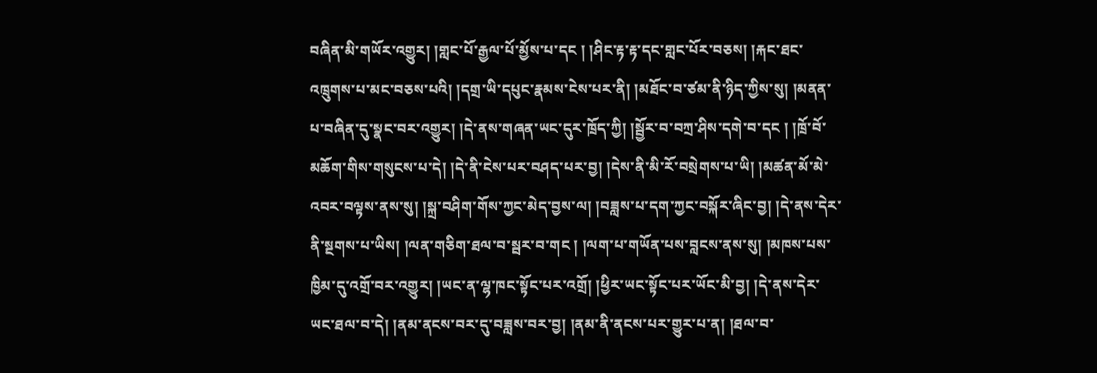བཞིན་མི་གཡོར་འགྱུར། །གླང་པོ་རྒྱལ་པོ་མྱོས་པ་དང ། །ཤིང་རྟ་རྟ་དང་གླང་པོར་བཅས། །རྐང་ཐང་འཁྲུགས་པ་མང་བཅས་པའི། །དགྲ་ཡི་དཔུང་རྣམས་ངེས་པར་ནི། །མཐོང་བ་ཙམ་ནི་ཉིད་ཀྱིས་སུ། །མནན་པ་བཞིན་དུ་སྣང་བར་འགྱུར། །དེ་ནས་གཞན་ཡང་དུར་ཁྲོད་ཀྱི། །སྦྱོར་བ་བཀྲ་ཤིས་དགེ་བ་དང ། །ཁྲོ་བོ་མཆོག་གིས་གསུངས་པ་དེ། །དེ་ནི་ངེས་པར་བཤད་པར་བྱ། །དེས་ནི་མི་རོ་བསྲེགས་པ་ཡི། །མཚན་མོ་མེ་འབར་བལྟས་ནས་སུ། །སྐྲ་བཤིག་གོས་ཀྱང་མེད་བྱས་ལ། །བཟླས་པ་དག་ཀྱང་བསྐོར་ཞིང་བྱ། །དེ་ནས་དེར་ནི་སྔགས་པ་ཡིས། །ལན་གཅིག་ཐལ་བ་སྦར་བ་གང ། །ལག་པ་གཡོན་པས་བླངས་ནས་སུ། །མཁས་པས་ཁྱིམ་དུ་འགྲོ་བར་འགྱུར། །ཡང་ན་ལྷ་ཁང་སྟོང་པར་འགྲོ། །ཕྱིར་ཡང་སྟོང་པར་ཡོང་མི་བྱ། །དེ་ནས་དེར་ཡང་ཐལ་བ་དེ། །ནམ་ནངས་བར་དུ་བཟླས་བར་བྱ། །ནམ་ནི་ནངས་པར་གྱུར་པ་ན། །ཐལ་བ་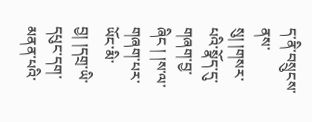ད་ནི་བསྲུངས་ནས་སུ། །གསར་པའི་སྣོད་དུ་གཞག་བྱ་ཞིང ། །ས་ལ་གཞག་པར་ཡོང་མི་བྱ། །དགྲ་ཡི་དཔུང་དག་མནན་པའི་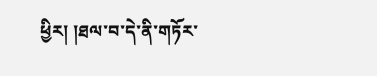ཕྱིར། །ཐལ་བ་དེ་ནི་གཏོར་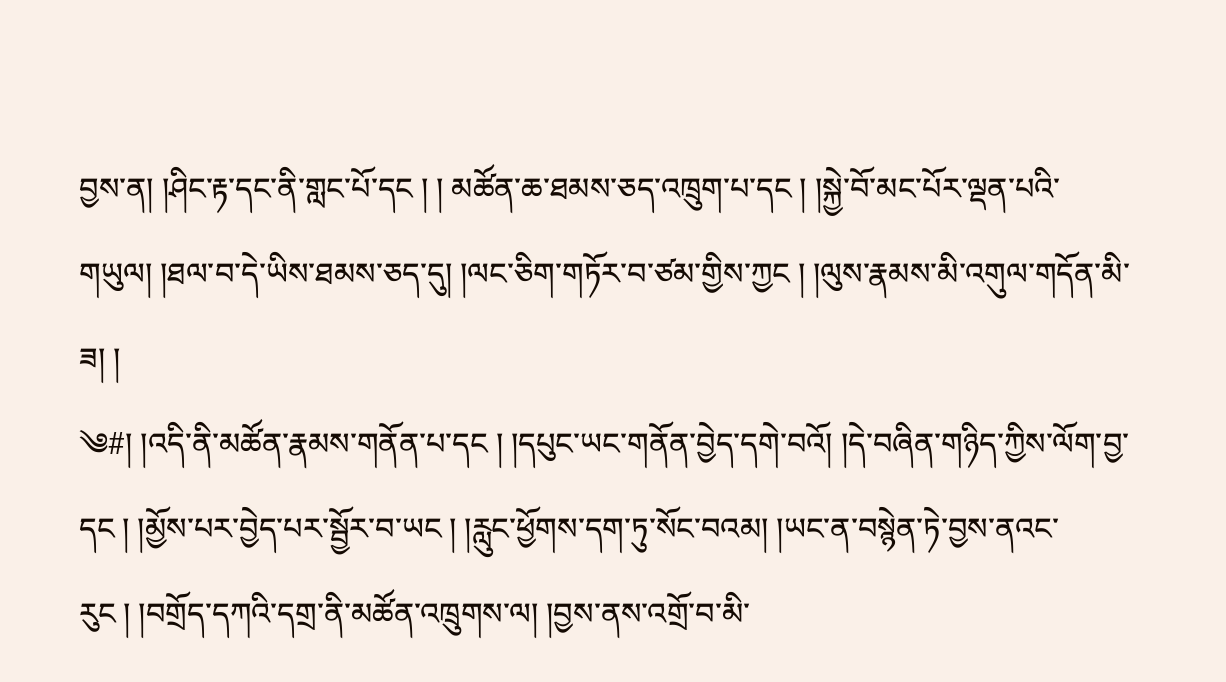བྱས་ན། །ཤིང་རྟ་དང་ནི་གླང་པོ་དང ། ། མཚོན་ཆ་ཐམས་ཅད་འཁྲུག་པ་དང ། །སྐྱེ་བོ་མང་པོར་ལྡན་པའི་གཡུལ། །ཐལ་བ་དེ་ཡིས་ཐམས་ཅད་དུ། །ལང་ཅིག་གཏོར་བ་ཙམ་གྱིས་ཀྱང ། །ལུས་རྣམས་མི་འགུལ་གདོན་མི་ཟ། །
༄#། །འདི་ནི་མཚོན་རྣམས་གནོན་པ་དང ། །དཔུང་ཡང་གནོན་བྱེད་དགེ་བའོ། །དེ་བཞིན་གཉིད་ཀྱིས་ལོག་བྱ་དང ། །མྱོས་པར་བྱེད་པར་སྦྱོར་བ་ཡང ། །རླུང་ཕྱོགས་དག་ཏུ་སོང་བའམ། །ཡང་ན་བསྙེན་ཏེ་བྱས་ནའང་རུང ། །བགྲོད་དཀའི་དགྲ་ནི་མཚོན་འཁྲུགས་ལ། །བྱས་ནས་འགྲོ་བ་མི་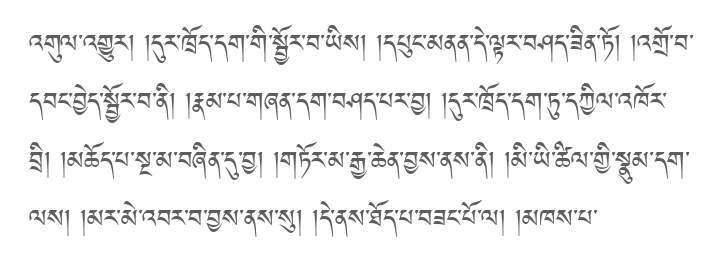འགུལ་འགྱུར། །དུར་ཁྲོད་དག་གི་སྦྱོར་བ་ཡིས། །དཔུང་མནན་དེ་ལྟར་བཤད་ཟིན་ཏོ། །འགྲོ་བ་དབང་བྱེད་སྦྱོར་བ་ནི། །རྣམ་པ་གཞན་དག་བཤད་པར་བྱ། །དུར་ཁྲོད་དག་ཏུ་དཀྱིལ་འཁོར་བྲི། །མཆོད་པ་སྔ་མ་བཞིན་དུ་བྱ། །གཏོར་མ་རྒྱ་ཆེན་བྱས་ནས་ནི། །མི་ཡི་ཚིལ་གྱི་སྣུམ་དག་ལས། །མར་མེ་འབར་བ་བྱས་ནས་སུ། །དེ་ནས་ཐོད་པ་བཟང་པོ་ལ། །མཁས་པ་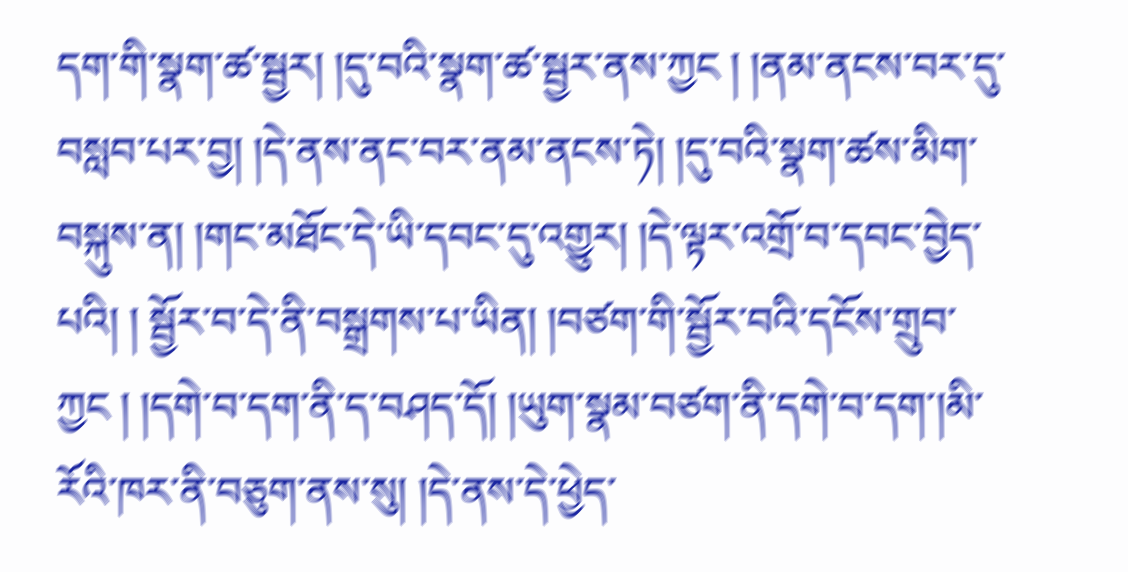དག་གི་སྣག་ཚ་སྦྱར། །དུ་བའི་སྣག་ཚ་སྦྱར་ནས་ཀྱང ། །ནམ་ནངས་བར་དུ་བསླབ་པར་བྱ། །དེ་ནས་ནང་བར་ནམ་ནངས་ཏེ། །དུ་བའི་སྣག་ཚས་མིག་བསྐུས་ན། །གང་མཐོང་དེ་ཡི་དབང་དུ་འགྱུར། །དེ་ལྟར་འགྲོ་བ་དབང་བྱེད་པའི། ། སྦྱོར་བ་དེ་ནི་བསྒྲགས་པ་ཡིན། །བཙག་གི་སྦྱོར་བའི་དངོས་གྲུབ་ཀྱང ། །དགེ་བ་དག་ནི་ད་བཤད་དོ། །ཡུག་སྣམ་བཙག་ནི་དགེ་བ་དག་།མི་རོའི་ཁར་ནི་བཅུག་ནས་སུ། །དེ་ནས་དེ་ཕྱེད་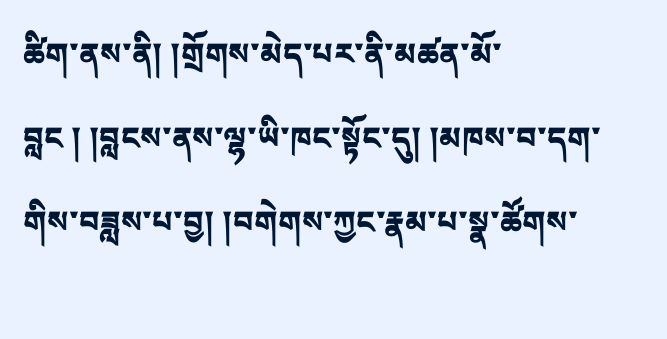ཚིག་ནས་ནི། །གྲོགས་མེད་པར་ནི་མཚན་མོ་བླང ། །བླངས་ནས་ལྷ་ཡི་ཁང་སྟོང་དུ། །མཁས་བ་དག་གིས་བཟླས་པ་བྱ། །བགེགས་ཀྱང་རྣམ་པ་སྣ་ཚོགས་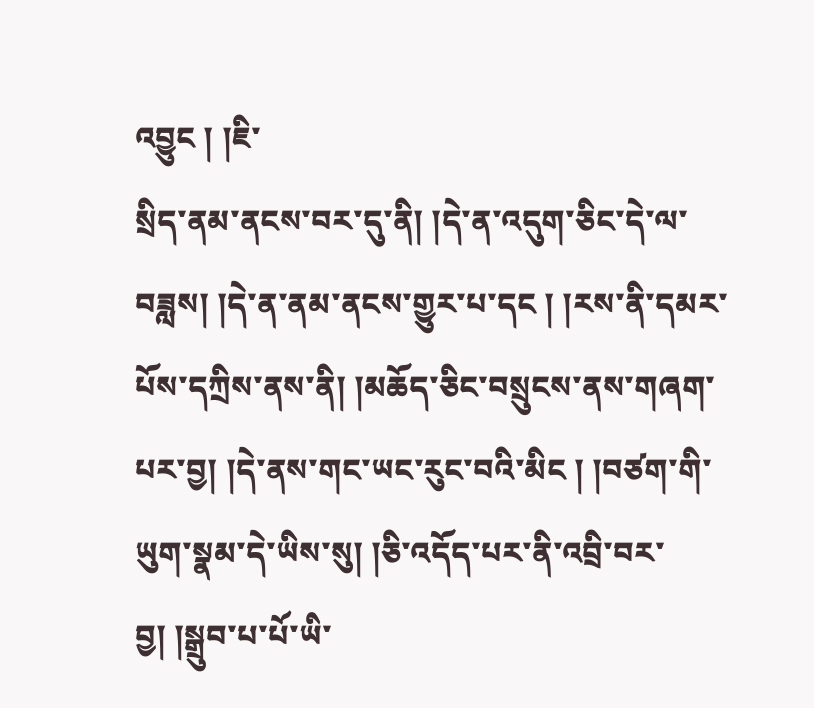འབྱུང ། །ཇི་
སྲིད་ནམ་ནངས་བར་དུ་ནི། །དེ་ན་འདུག་ཅིང་དེ་ལ་བཟླས། །དེ་ན་ནམ་ནངས་གྱུར་པ་དང ། །རས་ནི་དམར་པོས་དཀྲིས་ནས་ནི། །མཆོད་ཅིང་བསྲུངས་ནས་གཞག་པར་བྱ། །དེ་ནས་གང་ཡང་རུང་བའི་མིང ། །བཙག་གི་ཡུག་སྣམ་དེ་ཡིས་སུ། །ཅི་འདོད་པར་ནི་འབྲི་བར་བྱ། །སྒྲུབ་པ་པོ་ཡི་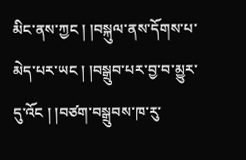མིང་ནས་ཀྱང ། །བསྐུལ་ནས་དོགས་པ་མེད་པར་ཡང ། །བསྒྲུབ་པར་བྱ་བ་མྱུར་དུ་འོང ། །བཙག་བསྒྲུབས་ཁ་རུ་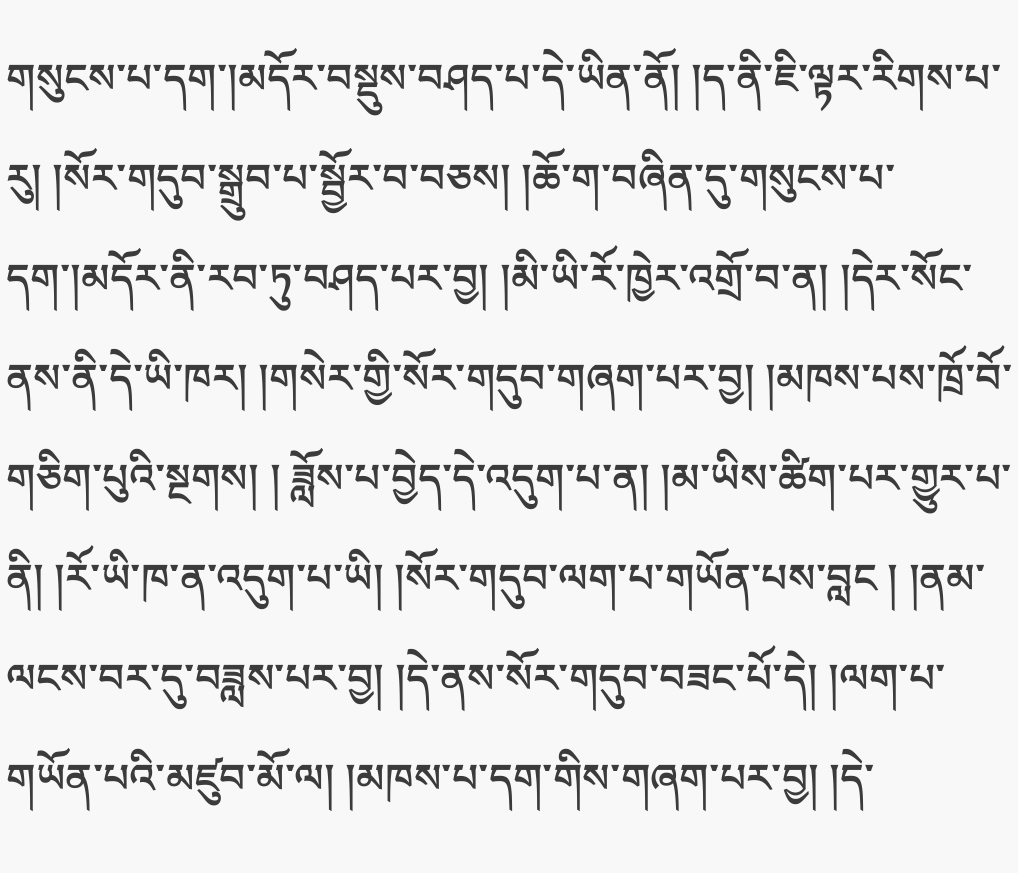གསུངས་པ་དག་།མདོར་བསྡུས་བཤད་པ་དེ་ཡིན་ནོ། །ད་ནི་ཇི་ལྟར་རིགས་པ་རུ། །སོར་གདུབ་སྒྲུབ་པ་སྦྱོར་བ་བཅས། །ཆོ་ག་བཞིན་དུ་གསུངས་པ་དག་།མདོར་ནི་རབ་ཏུ་བཤད་པར་བྱ། །མི་ཡི་རོ་ཁྱེར་འགྲོ་བ་ན། །དེར་སོང་ནས་ནི་དེ་ཡི་ཁར། །གསེར་གྱི་སོར་གདུབ་གཞག་པར་བྱ། །མཁས་པས་ཁྲོ་བོ་གཅིག་པུའི་སྔགས། ། ཟློས་པ་བྱེད་དེ་འདུག་པ་ན། །མ་ཡིས་ཚིག་པར་གྱུར་པ་ནི། །རོ་ཡི་ཁ་ན་འདུག་པ་ཡི། །སོར་གདུབ་ལག་པ་གཡོན་པས་བླང ། །ནམ་ལངས་བར་དུ་བཟླས་པར་བྱ། །དེ་ནས་སོར་གདུབ་བཟང་པོ་དེ། །ལག་པ་གཡོན་པའི་མཛུབ་མོ་ལ། །མཁས་པ་དག་གིས་གཞག་པར་བྱ། །དེ་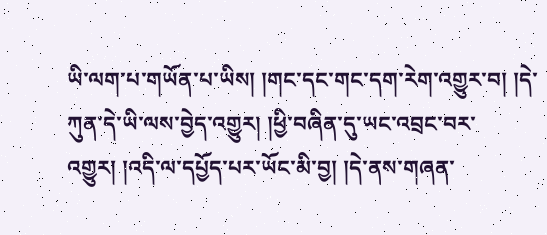ཡི་ལག་པ་གཡོན་པ་ཡིས། །གང་དང་གང་དག་རེག་འགྱུར་བ། །དེ་ཀུན་དེ་ཡི་ལས་བྱེད་འགྱུར། །ཕྱི་བཞིན་དུ་ཡང་འབྲང་བར་འགྱུར། །འདི་ལ་དཔྱོད་པར་ཡོང་མི་བྱ། །དེ་ནས་གཞན་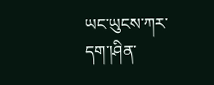ཡང་ཡུངས་ཀར་དག་།ཤིན་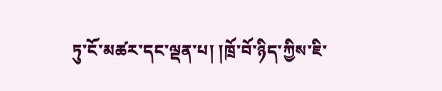ཏུ་ངོ་མཚར་དང་ལྡན་པ། །ཁྲོ་བོ་ཉིད་ཀྱིས་ཇི་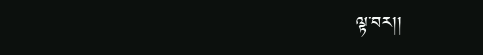ལྟ་བར།།